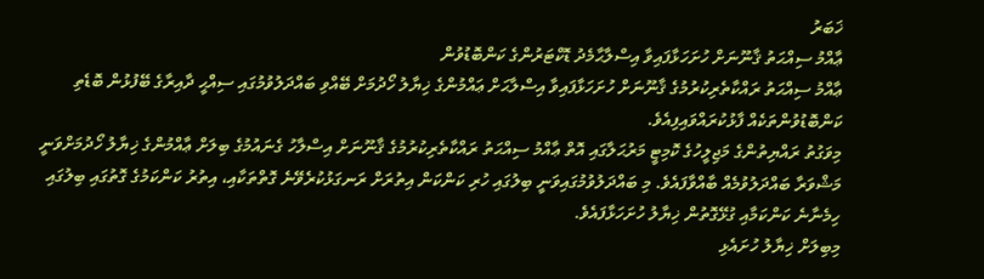ޚަބަރު
ޢާއްމު ސިއްޙަތު ޤާނޫނަށް ހުށަހަޅާފައިވާ އިސްލާޙާމެދު ޑޮކްޓަރުންގެ ކަންބޮޑުވުން
ޢާއްމު ސިއްޙަތު ރައްކާތެރިކުރުމުގެ ޤާނޫނަށް ހުށަހަޅާފައިވާ އިސްލާޙަށް ޢައްމުންގެ ޚިޔާލު ހޯދުމަށް ބޭއްވި ބައްދަލުވުމުގައި ސިއްޙީ ދާއިރާގެ ބޭފުޅުން ބޮޑެތި ކަންބޮޑުވުންތަކެއް ފާޅުކުރައްވައިފިއެވެ.
މިވަގުތު ރައްޔިތުންގެ މަޖިލީހުގެ ކޮމިޓީ މަރުޙަލާގައި އޮތް ޢާއްމު ސިއްޙަތު ރައްކާތެރިކުރުމުގެ ޤާނޫނަށް އިސްލާހު ގެނައުމުގެ ބިލަށް ޢާއްމުންގެ ޚިޔާލު ހޯދުމަށްވަނީ މަޝްވަރާ ބައްދަލުވުމެއް ބާއްވާފައެވެ. މި ބައްދަލުވުމުގައިވަނީ ބިލުގައި ހުރި ކަންކަން އިތުރަށް ރަނގަޅުކުރެވޭނެ ގޮތްތަކާއި، އިތުރު ކަންކަމުގެ ގޮތުގައި ބިލުގައި ހިމެނާނެ ކަންކަމާއި ގުޅޭގޮތުން ޚިޔާލު ހުށަހަޅާފައެވެ.
މިބިލަށް ޚިޔާލު ހުށައެޅި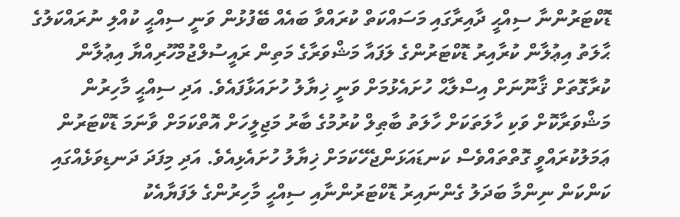ޑޮކްޓަރުންނާ ސިއްޙީ ދާއިރާގައި މަސައްކަތް ކުރައްވާ ބައެއް ބޭފުޅުން ވަނީ ސިއްޙީ ކުއްލި ނުރައްކަލުގެ ޙާލަތު އިޢުލާން ކުރާއިރު ޑޮކްޓަރުންގެ ލަފައާ މަޝްވަރާގެ މަތިން ރައީސުލްޖުމްހޫރިއްޔާ އިޢުލާން ކުރާގޮތަށް ޤާނޫނަށް އިސްލާޙް ހުށައެޅުމަށް ވަނީ ޚިޔާލު ހުށައަޅާފައެވެ. އަދި ސިއްޙީ މާހިރުން މަޝްވަރާކޮށް ވަކި ހާލަތަކަށް ހާލަތު ބާޠިލް ކުރުމުގެ ބާރު މަޖިލީހަށް އޮތްކަމަށް ވާނަމަ ޑޮކްޓަރުން ޢަމަލުކުރައްވީ ގޮތްތައްވެސް ކަނޑައަޅަންޖެހޭކަމަށް ޚިޔާލު ހުށައެޅިއެވެ. އަދި މިފަދަ ދަނޑިވަޅެއްގައި ކަންކަން ނިންމާ ބަދަލު ގެންނައިރު ޑޮކްޓަރުންނާއި ސިއްޙީ މާހިރުންގެ ލަފަޔާއެކު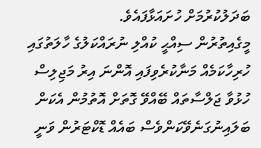ބަދަލުކުރުމަށް ހުށައަޅާފައެވެ.
މީގެއިތުރުން ސިއްޙީ ކުއްލި ނުރައްކަލުގެ ހާލަތުގައި ހުރިހާކަމެއް މަނާކުރެވިފައި އޮންނަ އިރު މަޖިލިސް ހުޅުވާ ޖަލްސާތައް ބޭއްވޭ ގޮތަށް އޮތުމުން އެކަން ބަލައިނުގަނެވޭކަންވެސް ބައެއް ޑޮކްޓަރުން ވަނީ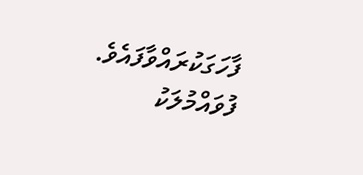ފާހަގަކުރައްވާފައެވެ.
ފުވައްމުލަކު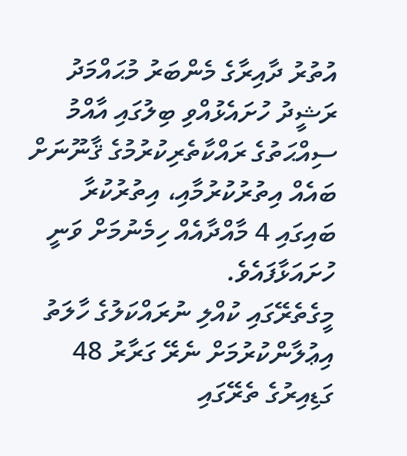އުތުރު ދާއިރާގެ މެންބަރު މުޙައްމަދު ރަޝީދު ހުށައެޅުއްވި ބިލުގައި އާއްމު ސިއްޙަތުގެ ރައްކާތެރިކުރުމުގެ ޤާނޫނަށް ބައެއް އިތުރުކުރުމާއި، އިތުރުކުރާ ބައިގައި 4 މާއްދާއެއް ހިމެނުމަށް ވަނީ ހުށައަޅާފައެވެ.
މީގެތެރޭގައި ކުއްލި ނުރައްކަލުގެ ހާލަތު އިޢުލާންކުރުމަށް ނެރޭ ގަރާރު 48 ގަޑިއިރުގެ ތެރޭގައި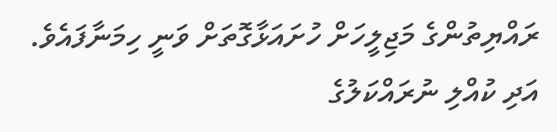ރައްޔިތުންގެ މަޖިލީހަށް ހުށައަޅާގޮތަށް ވަނީ ހިމަނާފައެވެ. އަދި ކުއްލި ނުރައްކަލުގެ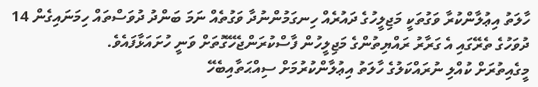ހާލަތު އިޢުލާންކުރާ ވަގުތަކީ މަޖިލީހުގެ ދައުރެއް ހިނގަމުންނުދާ ވަގުތެއް ނަމަ ބަންދު ދުވަސްތައް ހިމަނައިގެން 14 ދުވަހުގެ ތެރޭގައި އެ ގަރާރު ރައްޔިތުންގެ މަޖިލީހުން ފާސްކުރަންޖެހޭގޮތަށް ވަނީ ހުށައަޅާފައެވެ.
މީގެއިތުރަށް ކުއްލި ނުރައްކަލުގެ ހާލަތު އިޢުލާންކުރުމަށް ސިއްޙަތާއިބެހޭ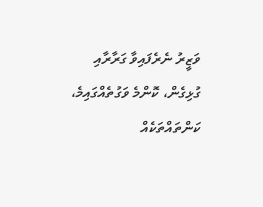ވަޒީރު ނެރެފައިވާ ގަރާރާއި ގުޅިގެން، ކޮންމެ ވަގުތެއްގައިމެ، ކަންތައްތަކެއް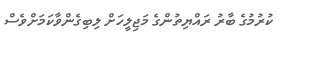ކުރުމުގެ ބާރު ރައްޔިތުންގެ މަޖިލީހަށް ލިބިގެންވާކަމަށްވެސް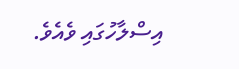އިސްލާހުގައި ވެއެވެ.